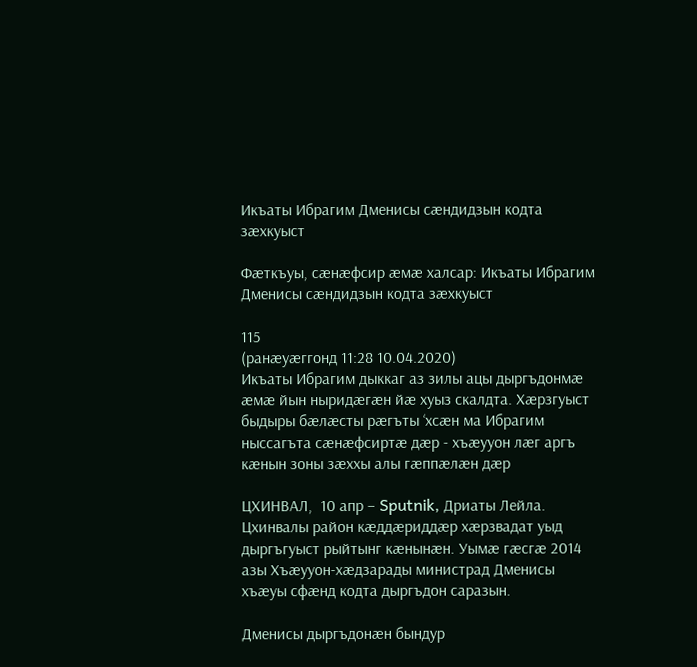Икъаты Ибрагим Дменисы сӕндидзын кодта зӕхкуыст

Фӕткъуы, сӕнӕфсир ӕмӕ халсар: Икъаты Ибрагим Дменисы сӕндидзын кодта зӕхкуыст

115
(ранӕуӕггонд 11:28 10.04.2020)
Икъаты Ибрагим дыккаг аз зилы ацы дыргъдонмæ æмæ йын ныридæгæн йæ хуыз скалдта. Хæрзгуыст быдыры бæлæсты рæгъты ‘хсæн ма Ибрагим ныссагъта сæнæфсиртæ дӕр - хъæууон лæг аргъ кæнын зоны зæххы алы гæппæлæн дæр

ЦХИНВАЛ,  10 апр – Sputnik, Дриаты Лейла. Цхинвалы район кæддæриддæр хæрзвадат уыд дыргъгуыст рыйтынг кæнынæн. Уымӕ гæсгæ 2014 азы Хъæууон-хæдзарады министрад Дменисы хъæуы сфæнд кодта дыргъдон саразын.

Дменисы дыргъдонæн бындур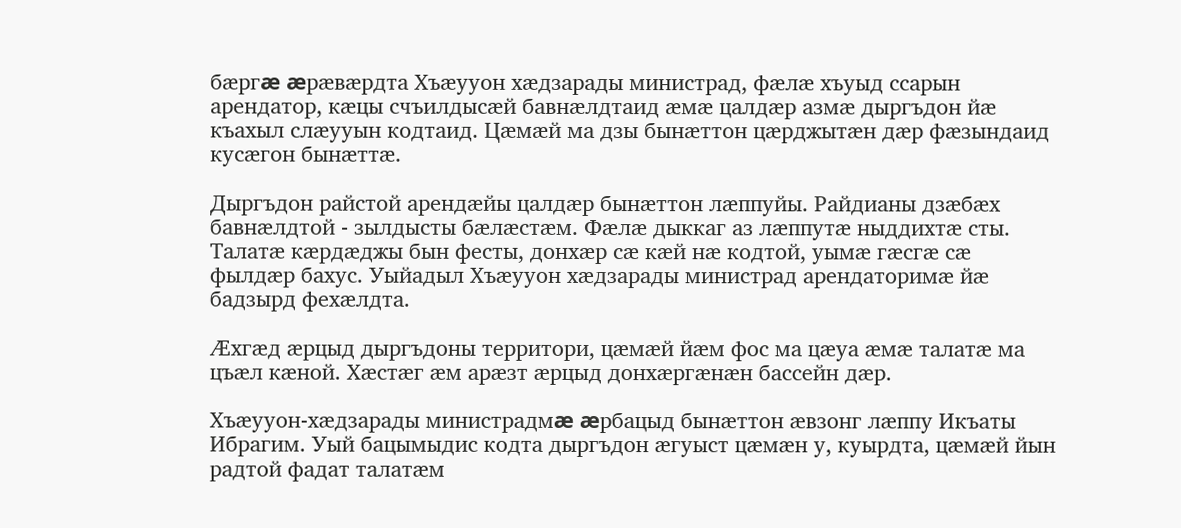бæргæ æрæвæрдта Хъæууон хæдзарады министрад, фæлæ хъуыд ссарын арендатор, кæцы счъилдысæй бавнæлдтаид æмæ цалдæр азмæ дыргъдон йæ къахыл слæууын кодтаид. Цæмæй ма дзы бынæттон цæрджытæн дæр фæзындаид кусæгон бынæттæ.

Дыргъдон райстой арендæйы цалдæр бынæттон лæппуйы. Райдианы дзæбæх бавнæлдтой - зылдысты бæлæстæм. Фæлæ дыккаг аз лæппутæ ныддихтæ сты. Талатæ кæрдæджы бын фесты, донхæр сæ кæй нæ кодтой, уымæ гæсгæ сæ фылдæр бахус. Уыйадыл Хъæууон хæдзарады министрад арендаторимæ йӕ бадзырд фехæлдта.

Æхгæд æрцыд дыргъдоны территори, цæмæй йæм фос ма цæуа æмæ талатæ ма цъæл кæной. Хæстæг ӕм арæзт æрцыд донхæргæнæн бассейн дæр.

Хъæууон-хæдзарады министрадмæ æрбацыд бынæттон æвзонг лæппу Икъаты Ибрагим. Уый бацымыдис кодта дыргъдон æгуыст цæмæн у, куырдта, цæмæй йын радтой фадат талатæм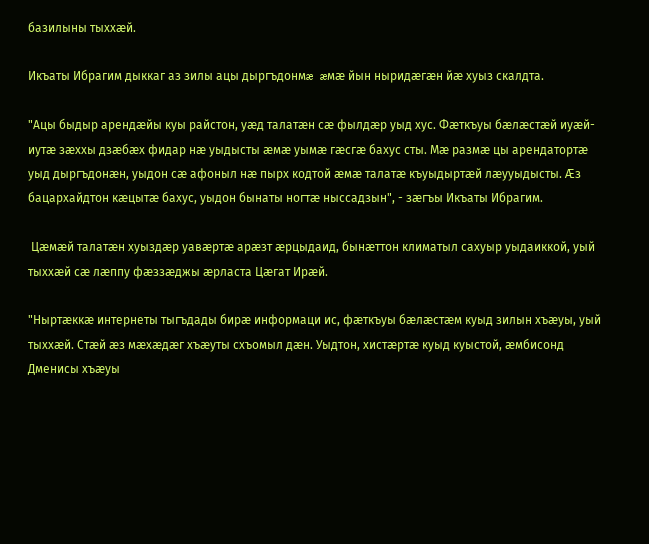базилыны тыххæй.

Икъаты Ибрагим дыккаг аз зилы ацы дыргъдонмæ æмæ йын ныридæгæн йæ хуыз скалдта.

"Ацы быдыр арендæйы куы райстон, уæд талатæн сæ фылдæр уыд хус. Фæткъуы бæлæстæй иуæй-иутæ зæххы дзæбæх фидар нæ уыдысты æмæ уымæ гæсгæ бахус сты. Мæ размæ цы арендатортæ уыд дыргъдонæн, уыдон сæ афоныл нæ пырх кодтой æмæ талатæ къуыдыртæй лæууыдысты. Æз бацархайдтон кæцытæ бахус, уыдон бынаты ногтæ ныссадзын", - зæгъы Икъаты Ибрагим.

 Цæмæй талатæн хуыздæр уавæртæ арæзт æрцыдаид, бынӕттон климатыл сахуыр уыдаиккой, уый тыххæй сæ лӕппу фæззæджы æрласта Цæгат Ирæй.

"Ныртæккæ интернеты тыгъдады бирæ информаци ис, фæткъуы бæлæстæм куыд зилын хъæуы, уый тыххӕй. Стæй æз мæхæдæг хъæуты схъомыл дæн. Уыдтон, хистæртæ куыд куыстой, æмбисонд Дменисы хъæуы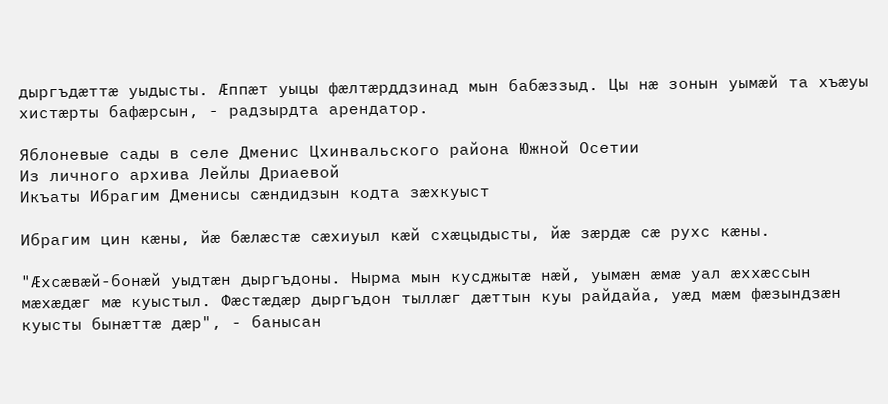дыргъдæттæ уыдысты. Æппæт уыцы фæлтæрддзинад мын бабæззыд. Цы нæ зонын уымæй та хъæуы хистæрты бафæрсын, - радзырдта арендатор.

Яблоневые сады в селе Дменис Цхинвальского района Южной Осетии
Из личного архива Лейлы Дриаевой
Икъаты Ибрагим Дменисы сӕндидзын кодта зӕхкуыст

Ибрагим цин кӕны, йæ бæлæстæ сæхиуыл кӕй схæцыдысты, йӕ зæрдæ сæ рухс кæны.

"Æхсæвæй-бонæй уыдтæн дыргъдоны. Нырма мын кусджытæ нæй, уымæн æмæ уал æххæссын мæхæдæг мæ куыстыл. Фæстæдæр дыргъдон тыллæг дæттын куы райдайа, уæд мæм фæзындзæн куысты бынæттæ дæр", - банысан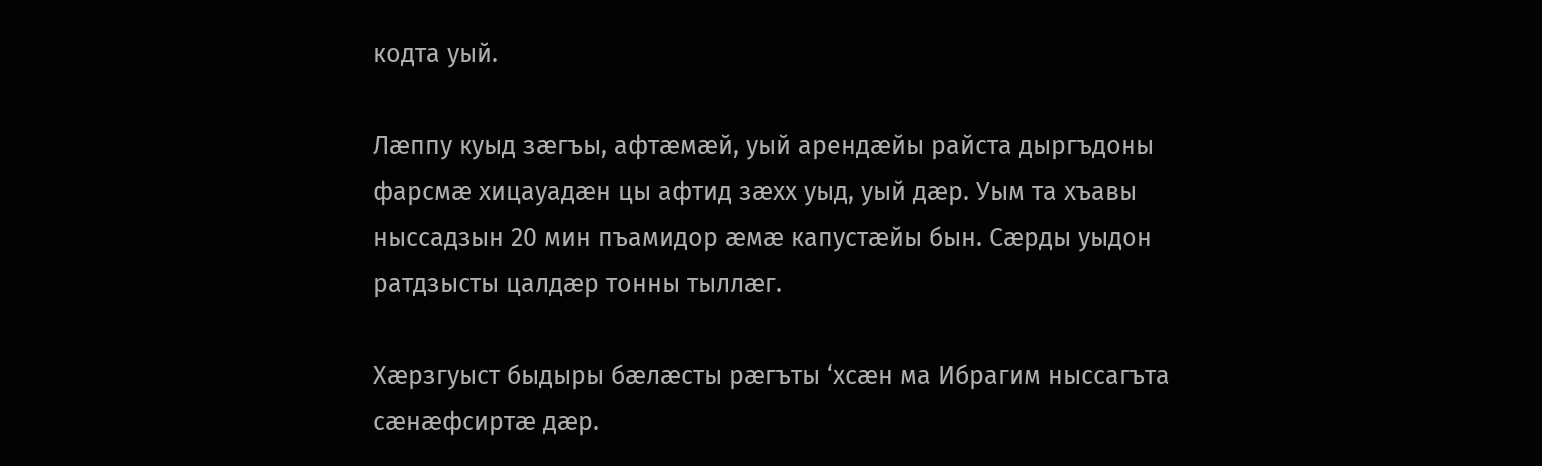кодта уый.

Лӕппу куыд зæгъы, афтæмæй, уый арендæйы райста дыргъдоны фарсмæ хицауадæн цы афтид зæхх уыд, уый дæр. Уым та хъавы ныссадзын 20 мин пъамидор æмæ капустæйы бын. Сæрды уыдон ратдзысты цалдæр тонны тыллæг.

Хæрзгуыст быдыры бæлæсты рæгъты ‘хсæн ма Ибрагим ныссагъта сæнæфсиртæ дӕр.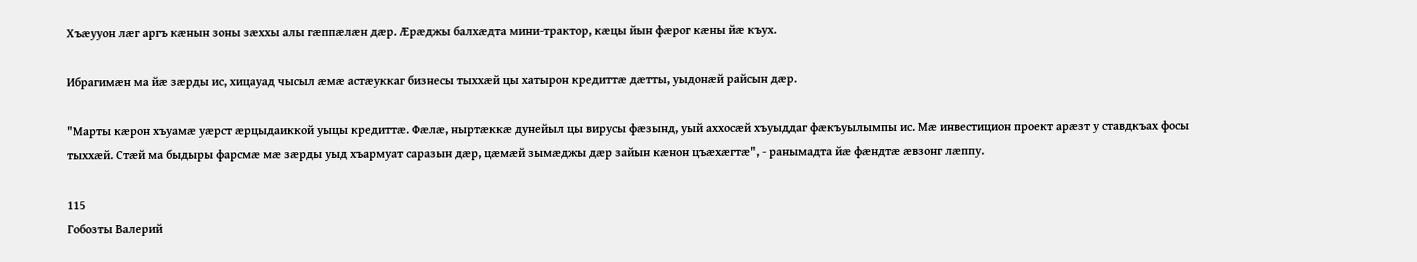Хъæууон лæг аргъ кæнын зоны зæххы алы гæппæлæн дæр. Æрæджы балхæдта мини-трактор, кæцы йын фӕрог кӕны йӕ къух.

Ибрагимæн ма йæ зæрды ис, хицауад чысыл æмæ астæуккаг бизнесы тыххæй цы хатырон кредиттæ дæтты, уыдонæй райсын дæр.

"Марты кæрон хъуамæ уæрст æрцыдаиккой уыцы кредиттæ. Фæлæ, ныртæккæ дунейыл цы вирусы фæзынд, уый аххосæй хъуыддаг фæкъуылымпы ис. Мæ инвестицион проект арæзт у ставдкъах фосы тыххæй. Стæй ма быдыры фарсмæ мæ зæрды уыд хъармуат саразын дæр, цæмæй зымæджы дæр зайын кæнон цъæхæгтæ", - ранымадта йӕ фӕндтӕ ӕвзонг лӕппу.

115
Гобозты Валерий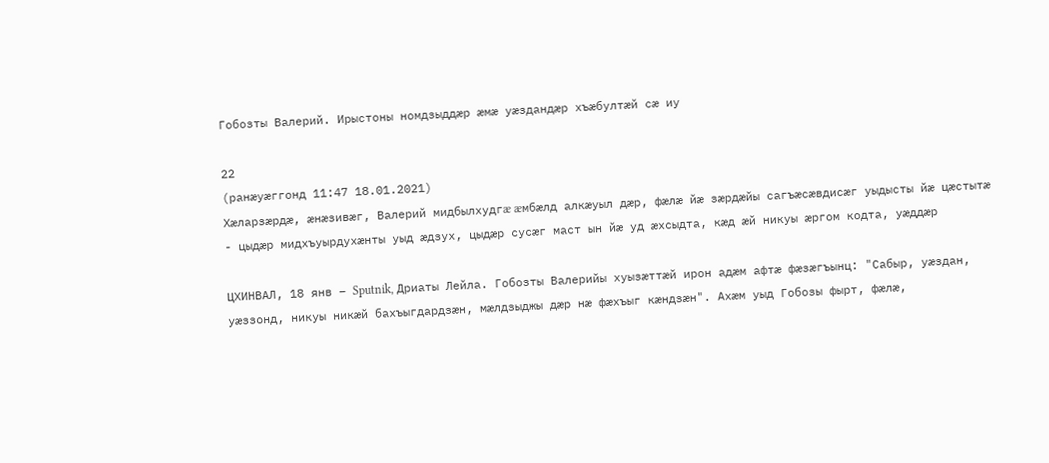Гобозты Валерий. Ирыстоны номдзыддæр æмæ уæздандæр хъæбултæй сæ иу

22
(ранӕуӕггонд 11:47 18.01.2021)
Хæларзæрдæ, æнæзивæг, Валерий мидбылхудгæ æмбæлд алкæуыл дæр, фæлæ йæ зæрдæйы сагъæсæвдисæг уыдысты йæ цæстытæ - цыдæр мидхъуырдухæнты уыд æдзух, цыдæр сусæг маст ын йæ уд æхсыдта, кæд æй никуы æргом кодта, уæддæр

ЦХИНВАЛ, 18 янв – Sputnik, Дриаты Лейла. Гобозты Валерийы хуызæттæй ирон адæм афтæ фæзæгъынц: "Сабыр, уæздан, уæззонд, никуы никæй бахъыгдардзæн, мæлдзыджы дæр нæ фæхъыг кæндзæн". Ахæм уыд Гобозы фырт, фæлæ,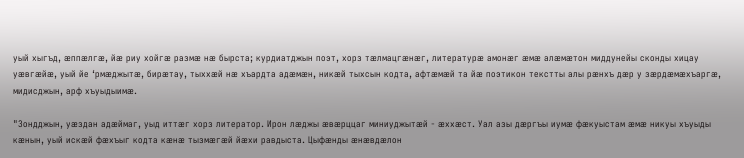уый хыгъд, æппæлгæ, йæ риу хойгæ размæ нæ бырста; курдиатджын поэт, хорз тæлмацгæнæг, литературæ амонæг æмæ алæмæтон миддунейы сконды хицау уæвгæйæ, уый йе ‘рмæджытæ, бирæтау, тыххæй нæ хъардта адæмæн, никæй тыхсын кодта, афтæмæй та йæ поэтикон текстты алы рæнхъ дæр у зæрдæмæхъаргæ, мидисджын, арф хъуыдыимæ.

"Зондджын, уæздан адæймаг, уыд иттæг хорз литератор. Ирон лæджы æвæрццаг миниуджытæй - æххæст. Уал азы дæргъы иумæ фæкуыстам æмæ никуы хъуыды кæнын, уый искæй фæхъыг кодта кæнæ тызмæгæй йæхи равдыста. Цыфæнды æнæвдæлон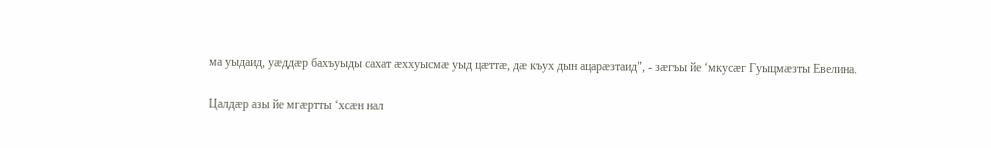ма уыдаид, уæддæр бахъуыды сахат æххуысмæ уыд цæттæ, дæ къух дын ацарæзтаид", - зæгъы йе ‘мкусæг Гуыцмӕзты Евелина.

Цалдæр азы йе мгӕртты ‘хсæн нал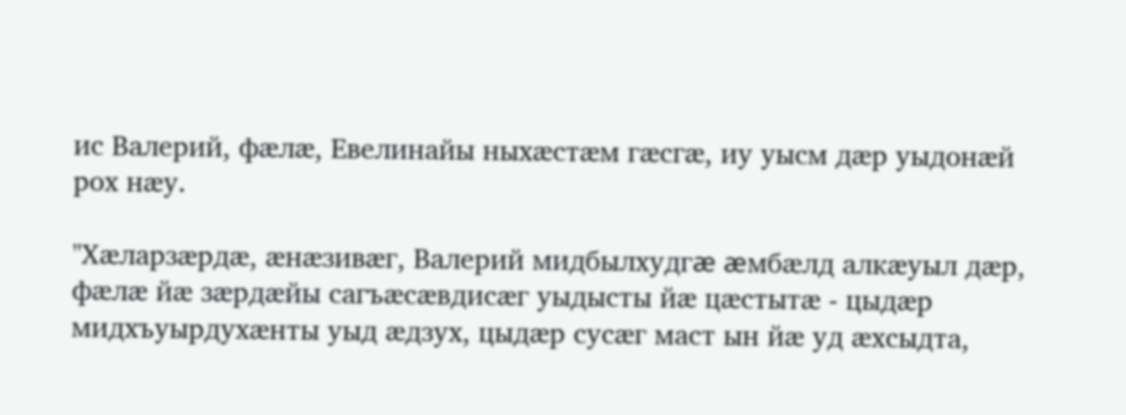ис Валерий, фæлæ, Евелинайы ныхӕстӕм гӕсгӕ, иу уысм дæр уыдонӕй рох нæу.

"Хæларзæрдæ, æнæзивæг, Валерий мидбылхудгæ æмбæлд алкæуыл дæр, фæлæ йæ зæрдæйы сагъæсæвдисæг уыдысты йæ цæстытæ - цыдæр мидхъуырдухæнты уыд æдзух, цыдæр сусæг маст ын йæ уд æхсыдта,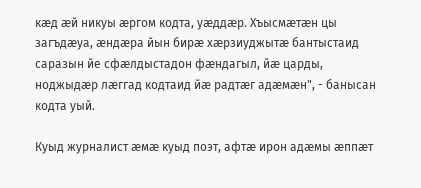кæд æй никуы æргом кодта, уæддæр. Хъысмæтæн цы загъдæуа, æндæра йын бирæ хæрзиуджытæ бантыстаид саразын йе сфæлдыстадон фæндагыл, йæ царды, ноджыдæр лæггад кодтаид йæ радтæг адæмæн", - банысан кодта уый.

Куыд журналист æмæ куыд поэт, афтæ ирон адæмы æппæт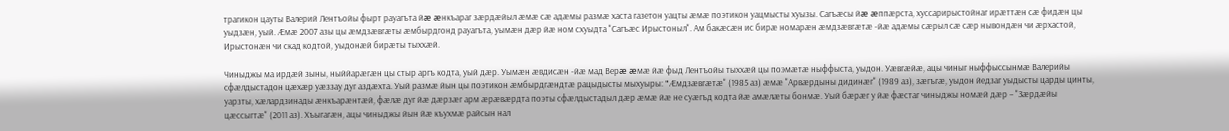трагикон цауты Валерий Лентъойы фырт рауагъта йæ æнкъараг зæрдæйыл æмæ сæ адæмы размæ хаста газетон уацты æмæ поэтикон уацмысты хуызы. Сагъæсы йæ æппæрста, хуссарирыстойнаг ирæттæн сæ фидæн цы уыдзæн, уый. Æмæ 2007 азы цы æмдзæвгæты æмбырдгонд рауагъта, уымæн дæр йæ ном схуыдта "Сагъæс Ирыстоныл". Ам бакæсæн ис бирæ номарæн æмдзæвгæтæ -йæ адæмы сæрыл сæ сæр нывондæн чи æрхастой, Ирыстонæн чи скад кодтой, уыдонæй бирæты тыххæй.

Чиныджы ма ирдæй зыны, ныййарæгæн цы стыр аргъ кодта, уый дæр. Уымæн æвдисæн -йæ мад Верæ æмæ йæ фыд Лентъойы тыххæй цы поэмæтæ ныффыста, уыдон. Уæвгæйæ, ацы чиныг ныффыссынмæ Валерийы сфæлдыстадон цæхæр уæззау дуг аздæхта. Уый размæ йын цы поэтикон æмбырдгæндтæ рацыдысты мыхуыры: "Æмдзæвгæтæ" (1985 аз) æмæ "Арвæрдыны дидинæг" (1989 аз), зæгъгæ, уыдон йедзаг уыдысты царды цинты, уарзты, хæлардзинады æнкъарæнтæй, фæлæ дуг йæ дæрзæг арм æрæвæрдта поэты сфæлдыстадыл дæр æмæ йæ не суæгъд кодта йæ амæлæты бонмæ. Уый бæрæг у йæ фæстаг чиныджы номæй дæр – "Зæрдæйы цæссыгтæ" (2011 аз). Хъыгагæн, ацы чиныджы йын йæ къухмæ райсын нал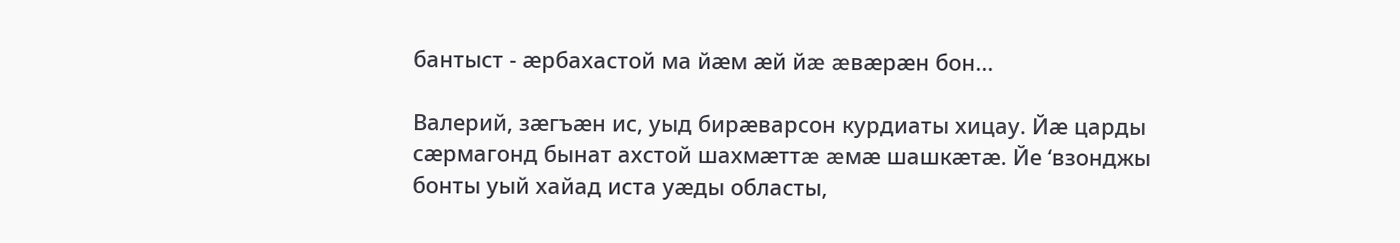бантыст - æрбахастой ма йæм æй йæ æвæрæн бон...

Валерий, зæгъæн ис, уыд бирæварсон курдиаты хицау. Йæ царды сæрмагонд бынат ахстой шахмæттæ æмæ шашкæтæ. Йе ‘взонджы бонты уый хайад иста уæды областы,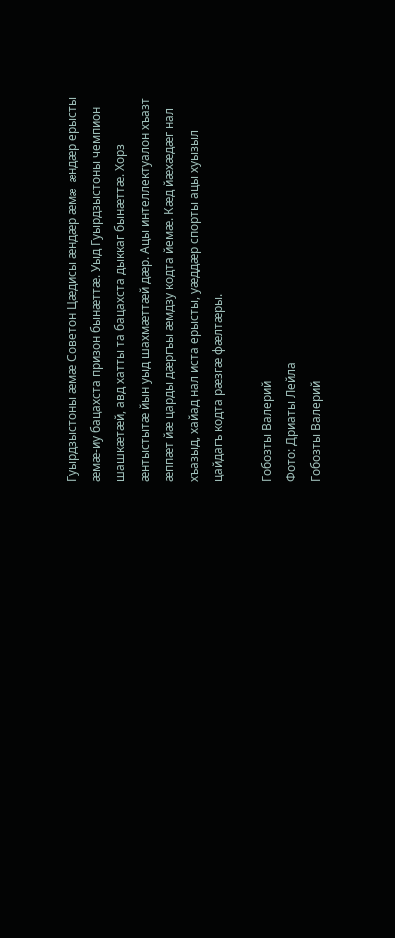Гуырдзыстоны æмæ Советон Цæдисы æндæр æмæ æндæр ерысты æмæ-иу бацахста призон бынæттæ. Уыд Гуырдзыстоны чемпион шашкæтæй, авд хатты та бацахста дыккаг бынæттæ. Хорз æнтыстытæ йын уыд шахмæттæй дæр. Ацы интеллектуалон хъазт æппæт йæ царды дæргъы æмдзу кодта йемæ. Кæд йæхæдæг нал хъазыд, хайад нал иста ерысты, уæддæр спорты ацы хуызыл цайдагъ кодта рæзгæ фæлтæры.

Гобозты Валерий
Фото: Дриаты Лейла
Гобозты Валерий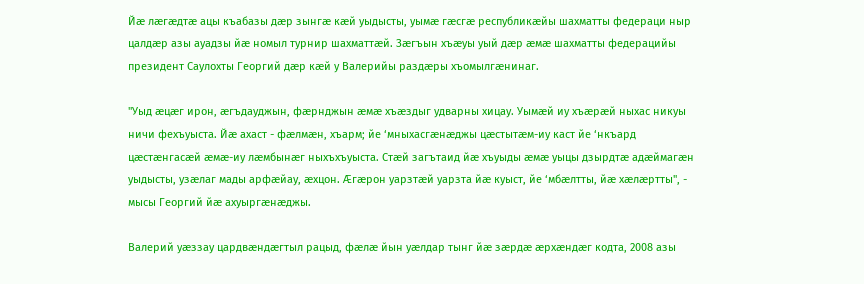Йæ лæгæдтæ ацы къабазы дæр зынгæ кæй уыдысты, уымæ гæсгæ республикæйы шахматты федераци ныр цалдæр азы ауадзы йæ номыл турнир шахматтæй. Зæгъын хъæуы уый дæр æмæ шахматты федерацийы президент Саулохты Георгий дæр кæй у Валерийы раздæры хъомылгæнинаг.

"Уыд æцæг ирон, æгъдауджын, фæрнджын æмæ хъæздыг удварны хицау. Уымæй иу хъæрæй ныхас никуы ничи фехъуыста. Йæ ахаст - фæлмæн, хъарм; йе ‘мныхасгæнæджы цæстытæм-иу каст йе ‘нкъард цæстæнгасæй æмæ-иу лæмбынæг ныхъхъуыста. Стæй загътаид йæ хъуыды æмæ уыцы дзырдтæ адæймагæн уыдысты, узæлаг мады арфæйау, æхцон. Æгæрон уарзтæй уарзта йæ куыст, йе ‘мбæлтты, йæ хæлæртты", - мысы Георгий йӕ ахуыргӕнӕджы.

Валерий уӕззау цардвӕндӕгтыл рацыд, фӕлӕ йын уӕлдар тынг йӕ зӕрдӕ ӕрхӕндӕг кодта, 2008 азы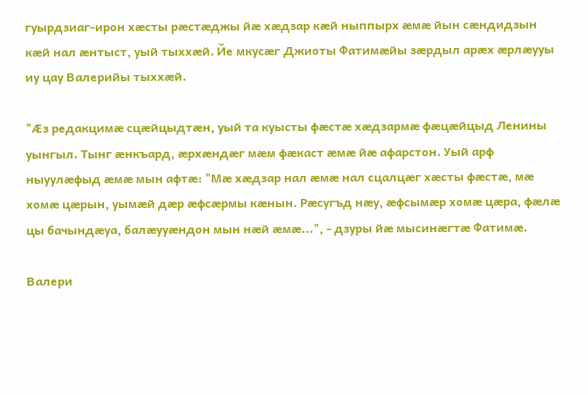гуырдзиаг-ирон хӕсты рӕстӕджы йӕ хӕдзар кӕй ныппырх ӕмӕ йын сӕндидзын кӕй нал ӕнтыст, уый тыххӕй. Йе мкусӕг Джиоты Фатимӕйы зӕрдыл арӕх ӕрлӕууы иу цау Валерийы тыххӕй.

"Ӕз редакцимæ сцæйцыдтæн, уый та куысты фæстæ хæдзармæ фæцæйцыд Ленины уынгыл. Тынг æнкъард, æрхæндæг мæм фæкаст æмæ йæ афарстон. Уый арф ныуулæфыд æмæ мын афтæ: "Мæ хæдзар нал æмæ нал сцалцæг хæсты фæстæ, мæ хомæ цæрын, уымæй дæр æфсæрмы кæнын. Рæсугъд нæу, æфсымæр хомæ цæра, фæлæ цы бачындæуа, балæууæндон мын нæй æмæ...", - дзуры йӕ мысинӕгтӕ Фатимӕ.

Валери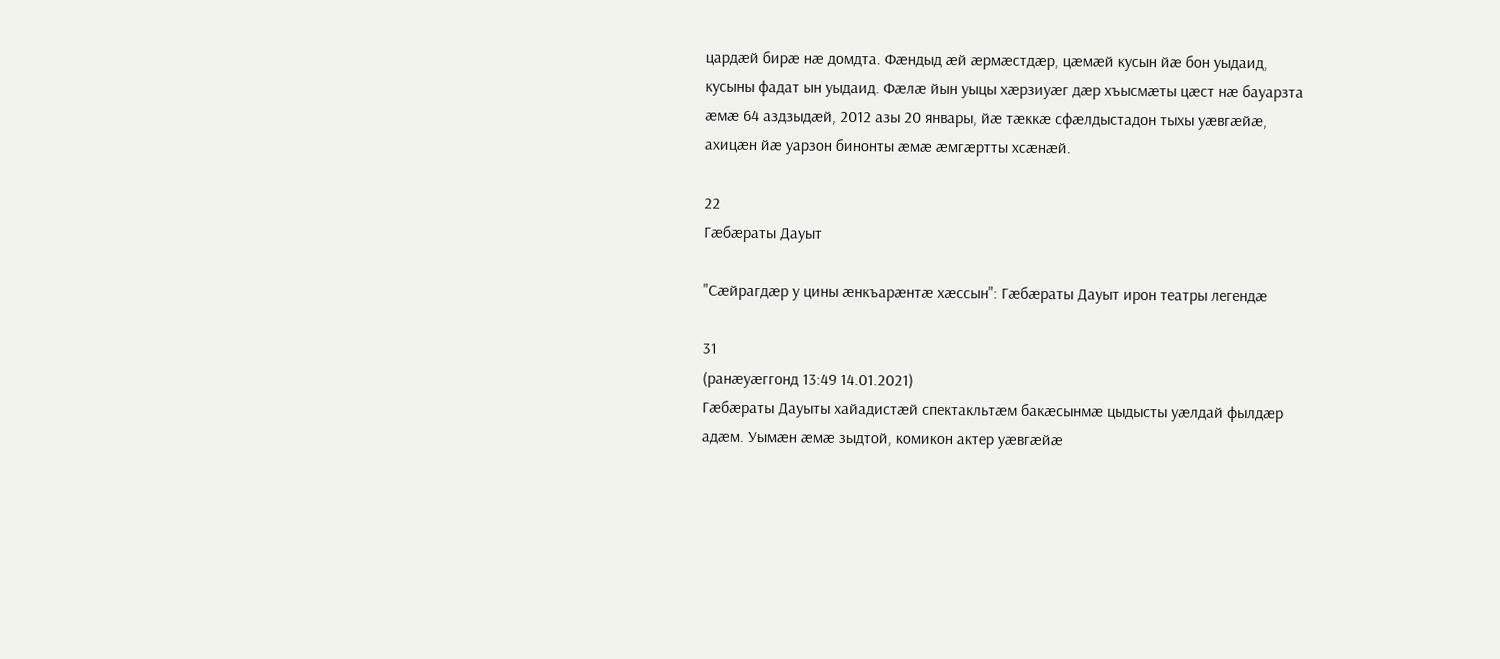цардæй бирæ нæ домдта. Фӕндыд ӕй æрмæстдæр, цæмæй кусын йæ бон уыдаид, кусыны фадат ын уыдаид. Фæлæ йын уыцы хæрзиуæг дæр хъысмæты цæст нæ бауарзта æмæ 64 аздзыдæй, 2012 азы 20 январы, йæ тæккæ сфæлдыстадон тыхы уæвгæйæ, ахицæн йӕ уарзон бинонты ӕмӕ ӕмгӕртты хсӕнӕй.

22
Гæбæраты Дауыт

"Сæйрагдæр у цины æнкъарæнтæ хæссын": Гæбæраты Дауыт ирон театры легендӕ

31
(ранӕуӕггонд 13:49 14.01.2021)
Гæбæраты Дауыты хайадистæй спектакльтæм бакæсынмæ цыдысты уæлдай фылдæр адæм. Уымæн æмæ зыдтой, комикон актер уæвгæйæ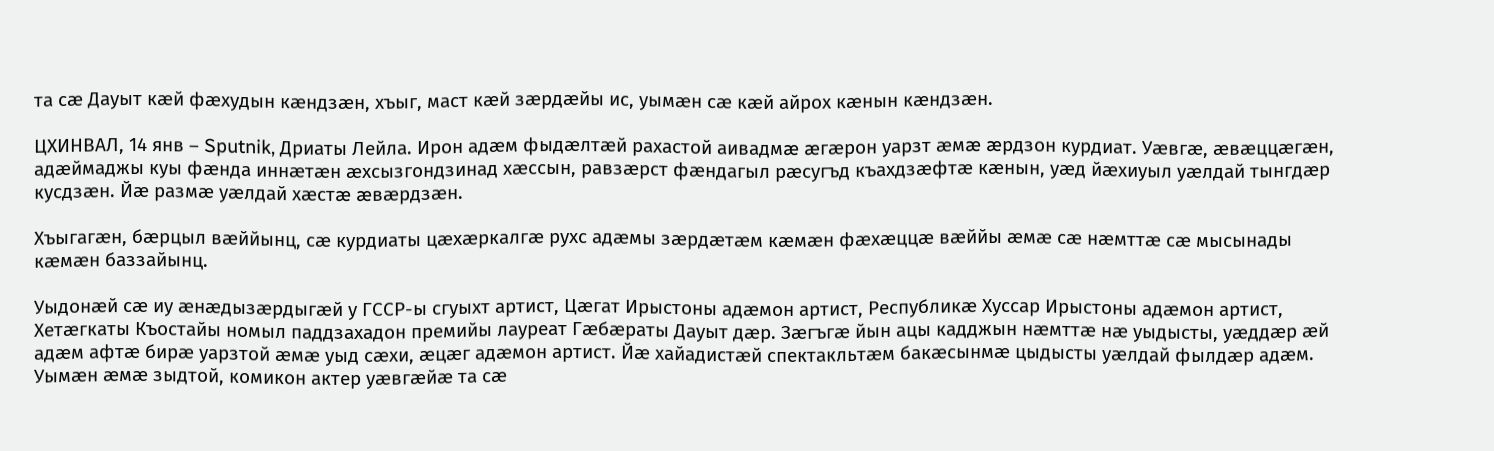та сæ Дауыт кæй фæхудын кæндзæн, хъыг, маст кæй зæрдæйы ис, уымæн сæ кæй айрох кæнын кæндзæн.

ЦХИНВАЛ, 14 янв – Sputnik, Дриаты Лейла. Ирон адæм фыдӕлтӕй рахастой аивадмæ æгæрон уарзт æмæ æрдзон курдиат. Уæвгæ, æвæццæгæн, адæймаджы куы фæнда иннæтæн æхсызгондзинад хæссын, равзæрст фæндагыл рæсугъд къахдзæфтæ кæнын, уæд йæхиуыл уæлдай тынгдæр кусдзæн. Йæ размæ уæлдай хæстæ æвæрдзæн.

Хъыгагæн, бæрцыл вæййынц, сæ курдиаты цæхæркалгæ рухс адæмы зæрдæтæм кæмæн фæхæццæ вæййы æмæ сæ нæмттæ сæ мысынады кæмæн баззайынц.

Уыдонæй сæ иу æнæдызæрдыгæй у ГССР-ы сгуыхт артист, Цæгат Ирыстоны адæмон артист, Республикæ Хуссар Ирыстоны адæмон артист, Хетæгкаты Къостайы номыл паддзахадон премийы лауреат Гæбæраты Дауыт дæр. Зæгъгæ йын ацы кадджын нæмттæ нæ уыдысты, уæддæр æй адæм афтæ бирæ уарзтой æмæ уыд сæхи, æцæг адæмон артист. Йæ хайадистæй спектакльтæм бакæсынмæ цыдысты уæлдай фылдæр адæм. Уымæн æмæ зыдтой, комикон актер уæвгæйæ та сæ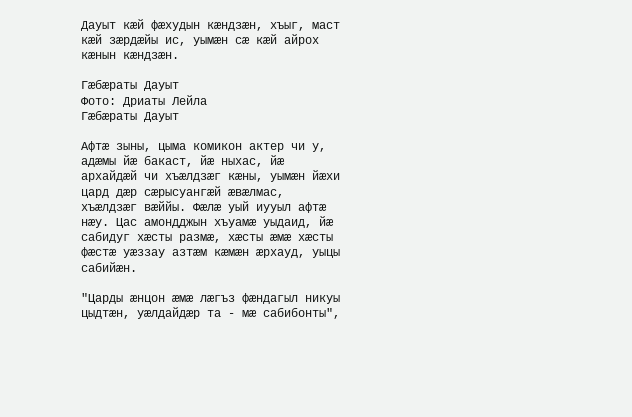Дауыт кæй фæхудын кæндзæн, хъыг, маст кæй зæрдæйы ис, уымæн сæ кæй айрох кæнын кæндзæн.

Гæбæраты Дауыт
Фото: Дриаты Лейла
Гæбæраты Дауыт

Афтæ зыны, цыма комикон актер чи у, адæмы йæ бакаст, йæ ныхас, йæ архайдæй чи хъæлдзæг кæны, уымæн йæхи цард дæр сæрысуангæй æвæлмас, хъæлдзæг вæййы. Фæлæ уый иууыл афтæ нæу. Цас амондджын хъуамæ уыдаид, йæ сабидуг хæсты размæ, хæсты æмæ хæсты фæстæ уæззау азтæм кæмæн æрхауд, уыцы сабийæн.

"Царды æнцон æмæ лæгъз фæндагыл никуы цыдтæн, уæлдайдæр та - мæ сабибонты",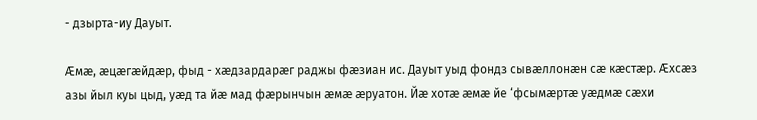- дзырта-иу Дауыт.

Æмæ, æцæгæйдæр, фыд - хæдзардарæг раджы фæзиан ис. Дауыт уыд фондз сывæллонæн сæ кæстæр. Æхсæз азы йыл куы цыд, уæд та йæ мад фæрынчын æмæ æруатон. Йæ хотæ æмæ йе ‘фсымæртæ уæдмæ сæхи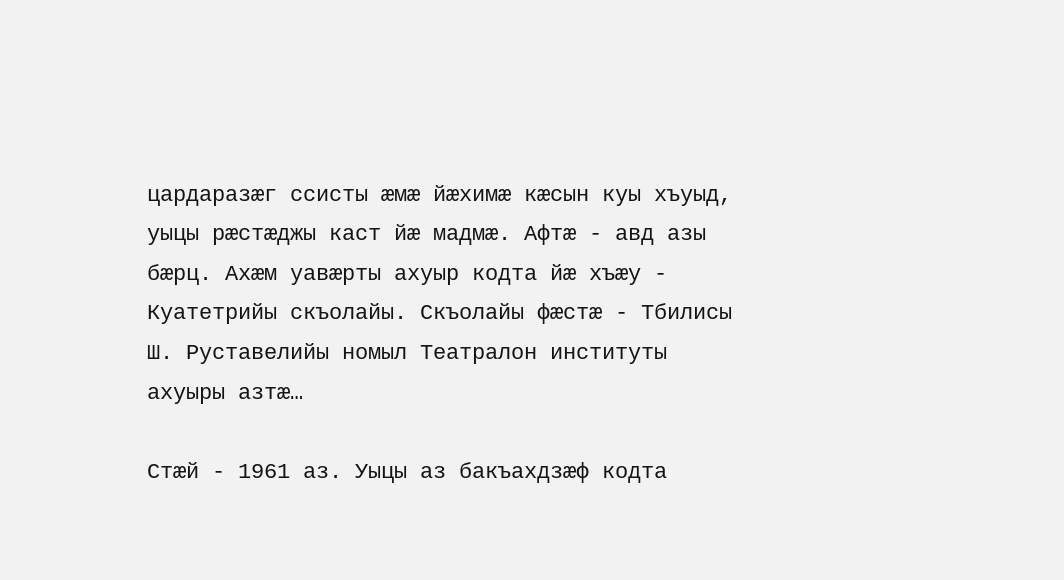цардаразæг ссисты æмæ йæхимæ кæсын куы хъуыд, уыцы рæстæджы каст йæ мадмæ. Афтæ - авд азы бæрц. Ахæм уавæрты ахуыр кодта йæ хъæу - Куатетрийы скъолайы. Скъолайы фæстæ - Тбилисы Ш. Руставелийы номыл Театралон институты ахуыры азтæ…

Стæй - 1961 аз. Уыцы аз бакъахдзæф кодта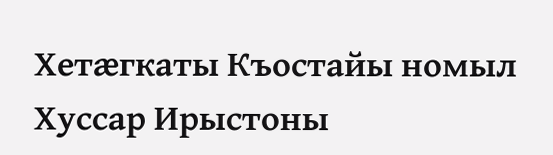Хетæгкаты Къостайы номыл Хуссар Ирыстоны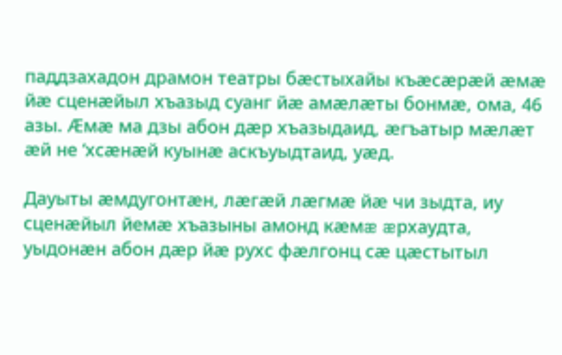паддзахадон драмон театры бæстыхайы къæсæрæй æмæ йæ сценæйыл хъазыд суанг йæ амæлæты бонмæ, ома, 46 азы. Æмæ ма дзы абон дæр хъазыдаид, æгъатыр мæлæт æй не ‘хсæнæй куынæ аскъуыдтаид, уæд.

Дауыты æмдугонтæн, лæгæй лæгмæ йæ чи зыдта, иу сценæйыл йемæ хъазыны амонд кæмæ æрхаудта, уыдонæн абон дæр йæ рухс фæлгонц сæ цæстытыл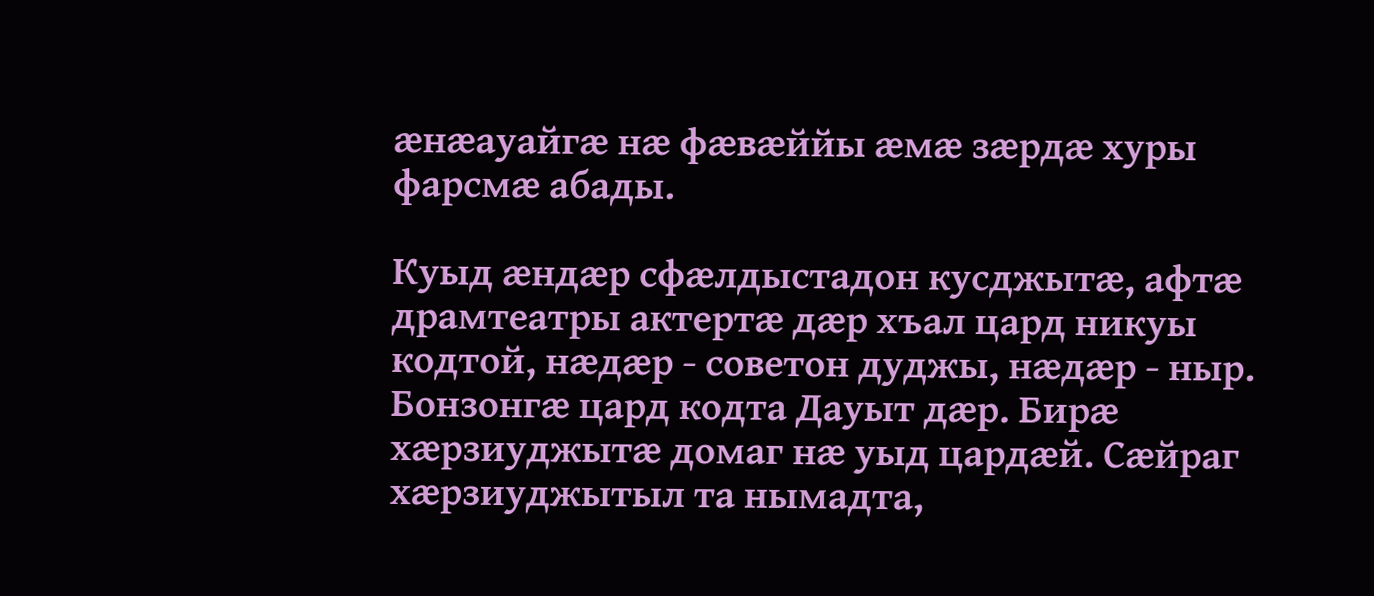æнæауайгæ нæ фæвæййы æмæ зæрдæ хуры фарсмæ абады.

Куыд æндæр сфæлдыстадон кусджытæ, афтæ драмтеатры актертæ дæр хъал цард никуы кодтой, нæдæр - советон дуджы, нæдæр - ныр. Бонзонгæ цард кодта Дауыт дæр. Бирæ хæрзиуджытæ домаг нæ уыд цардæй. Сæйраг хæрзиуджытыл та нымадта,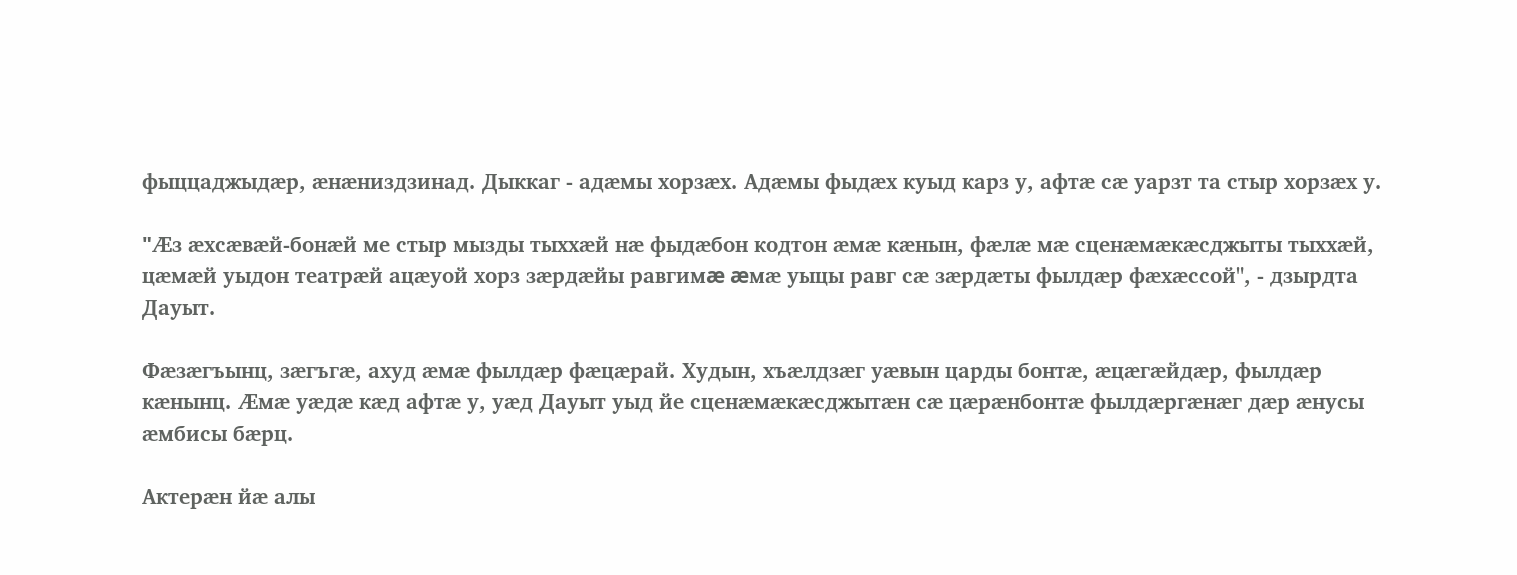фыццаджыдæр, æнæниздзинад. Дыккаг - адæмы хорзæх. Адæмы фыдæх куыд карз у, афтæ сæ уарзт та стыр хорзæх у.

"Æз æхсæвæй-бонæй ме стыр мызды тыххæй нæ фыдæбон кодтон æмæ кæнын, фæлæ мӕ сценæмæкæсджыты тыххæй, цæмæй уыдон театрæй ацæуой хорз зæрдæйы равгимæ æмæ уыцы равг сæ зæрдæты фылдæр фæхæссой", - дзырдта Дауыт.

Фæзæгъынц, зæгъгæ, ахуд æмæ фылдæр фæцæрай. Худын, хъæлдзæг уæвын царды бонтæ, æцæгæйдæр, фылдæр кæнынц. Æмæ уæдæ кæд афтæ у, уæд Дауыт уыд йе сценæмæкæсджытæн сæ цæрæнбонтæ фылдæргæнæг дæр æнусы æмбисы бæрц.

Актерæн йæ алы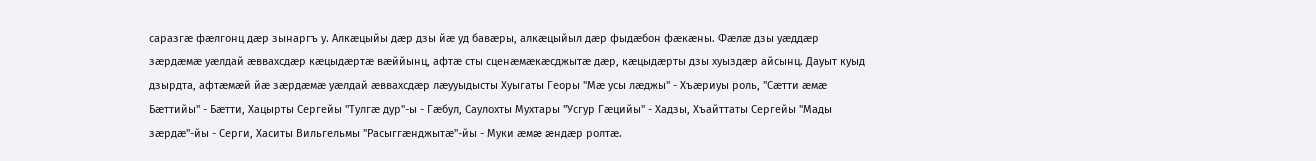саразгæ фæлгонц дæр зынаргъ у. Алкæцыйы дæр дзы йæ уд бавæры, алкæцыйыл дæр фыдæбон фæкæны. Фæлæ дзы уæддæр зæрдæмæ уæлдай æввахсдæр кæцыдæртæ вæййынц, афтæ сты сценæмæкæсджытæ дæр, кæцыдæрты дзы хуыздæр айсынц. Дауыт куыд дзырдта, афтæмæй йæ зæрдæмæ уæлдай æввахсдæр лæууыдысты Хуыгаты Георы "Мæ усы лæджы" - Хъæриуы роль, "Сæтти æмæ Бæттийы" - Бæтти, Хацырты Сергейы "Тулгæ дур"-ы - Гæбул, Саулохты Мухтары "Усгур Гæцийы" - Хадзы, Хъайттаты Сергейы "Мады зæрдæ"-йы - Серги, Хаситы Вильгельмы "Расыггæнджытæ"-йы - Муки æмæ æндæр ролтæ.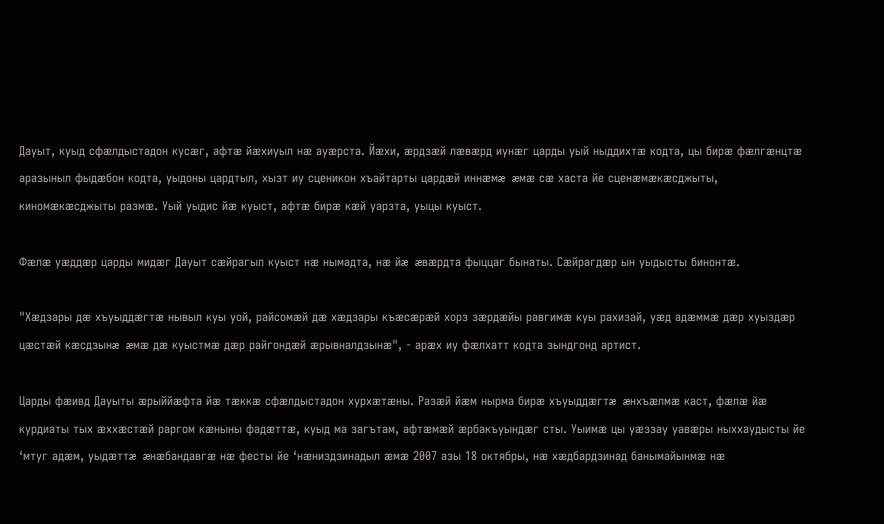Дауыт, куыд сфæлдыстадон кусæг, афтæ йæхиуыл нæ ауæрста. Йæхи, æрдзæй лæвæрд иунæг царды уый ныддихтæ кодта, цы бирæ фæлгæнцтæ аразыныл фыдæбон кодта, уыдоны цардтыл, хызт иу сценикон хъайтарты цардæй иннæмæ æмæ сæ хаста йе сценæмæкæсджыты, киномæкæсджыты размæ. Уый уыдис йæ куыст, афтæ бирæ кæй уарзта, уыцы куыст.

Фæлæ уæддæр царды мидæг Дауыт сæйрагыл куыст нæ нымадта, нæ йæ æвæрдта фыццаг бынаты. Сæйрагдæр ын уыдысты бинонтæ.

"Хæдзары дæ хъуыддæгтæ нывыл куы уой, райсомæй дæ хæдзары къæсæрæй хорз зæрдæйы равгимæ куы рахизай, уæд адæммæ дæр хуыздæр цæстæй кæсдзынæ æмæ дæ куыстмæ дæр райгондæй æрывналдзынæ", - арӕх иу фӕлхатт кодта зындгонд артист.

Царды фæивд Дауыты æрыййæфта йæ тæккæ сфæлдыстадон хурхæтæны. Разæй йæм нырма бирæ хъуыддæгтæ æнхъæлмæ каст, фæлæ йæ курдиаты тых æххæстæй раргом кæныны фадæттæ, куыд ма загътам, афтæмæй æрбакъуындæг сты. Уыимæ цы уæззау уавæры ныххаудысты йе ‘мтуг адæм, уыдæттæ æнæбандавгæ нæ фесты йе ‘нæниздзинадыл æмæ 2007 азы 18 октябры, нæ хæдбардзинад банымайынмæ нæ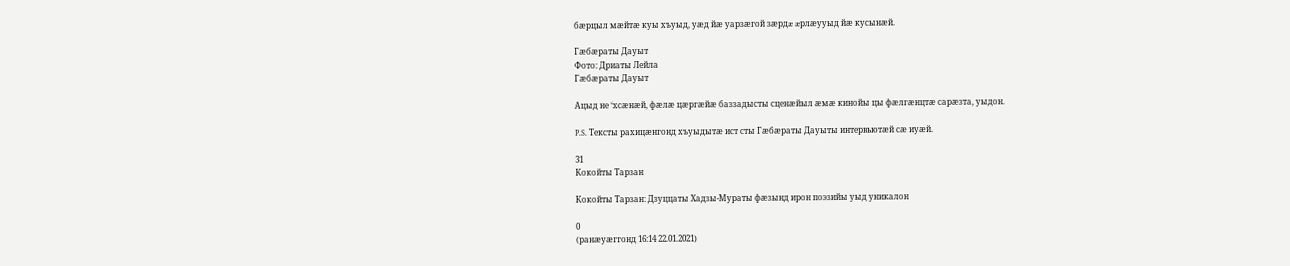бæрцыл мæйтæ куы хъуыд, уæд йæ уарзæгой зæрдæ æрлæууыд йæ кусынæй.

Гæбæраты Дауыт
Фото: Дриаты Лейла
Гæбæраты Дауыт

Ацыд не ‘хсæнæй, фæлæ цæргæйæ баззадысты сценæйыл æмæ кинойы цы фæлгæнцтæ сарæзта, уыдон.

P.S. Тексты рахицæнгонд хъуыдытæ ист сты Гæбæраты Дауыты интервьютæй сæ иуæй.

31
Кокойты Тарзан

Кокойты Тарзан: Дзуццаты Хадзы-Мураты фæзынд ирон поэзийы уыд уникалон

0
(ранӕуӕггонд 16:14 22.01.2021)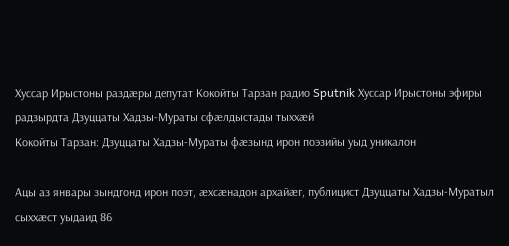Хуссар Ирыстоны раздæры депутат Кокойты Тарзан радио Sputnik Хуссар Ирыстоны эфиры радзырдта Дзуццаты Хадзы-Мураты сфæлдыстады тыххæй
Кокойты Тарзан: Дзуццаты Хадзы-Мураты фæзынд ирон поэзийы уыд уникалон

Ацы аз январы зындгонд ирон поэт, æхсæнадон архайæг, публицист Дзуццаты Хадзы-Муратыл сыххæст уыдаид 86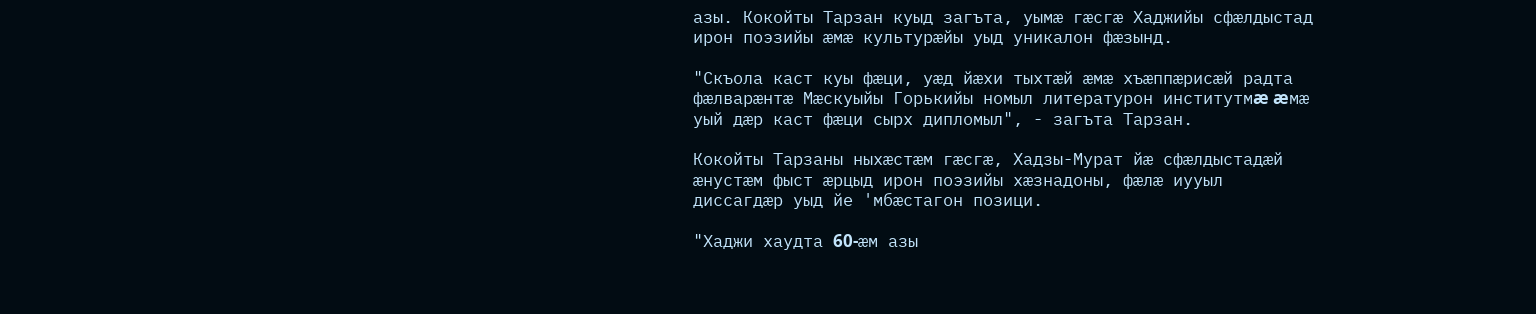азы. Кокойты Тарзан куыд загъта, уымæ гæсгæ Хаджийы сфæлдыстад ирон поэзийы æмæ культурæйы уыд уникалон фæзынд.

"Скъола каст куы фæци, уæд йæхи тыхтæй æмæ хъæппæрисæй радта фæлварæнтæ Мæскуыйы Горькийы номыл литературон институтмæ æмæ уый дæр каст фæци сырх дипломыл", - загъта Тарзан.

Кокойты Тарзаны ныхæстæм гæсгæ, Хадзы-Мурат йæ сфæлдыстадæй æнустæм фыст æрцыд ирон поэзийы хæзнадоны, фæлæ иууыл диссагдæр уыд йе 'мбæстагон позици.

"Хаджи хаудта 60-æм азы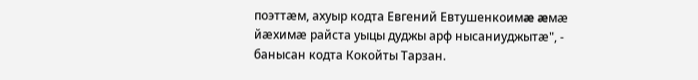поэттæм, ахуыр кодта Евгений Евтушенкоимæ æмæ йæхимæ райста уыцы дуджы арф нысаниуджытæ", - банысан кодта Кокойты Тарзан.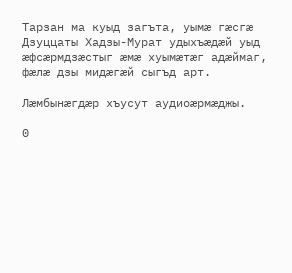Тарзан ма куыд загъта, уымæ гæсгæ Дзуццаты Хадзы-Мурат удыхъæдæй уыд æфсæрмдзæстыг æмæ хуымæтæг адæймаг, фæлæ дзы мидæгæй сыгъд арт.

Лæмбынæгдæр хъусут аудиоæрмæджы.

0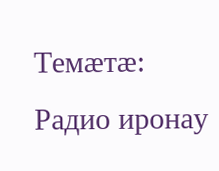Темӕтӕ:
Радио иронау